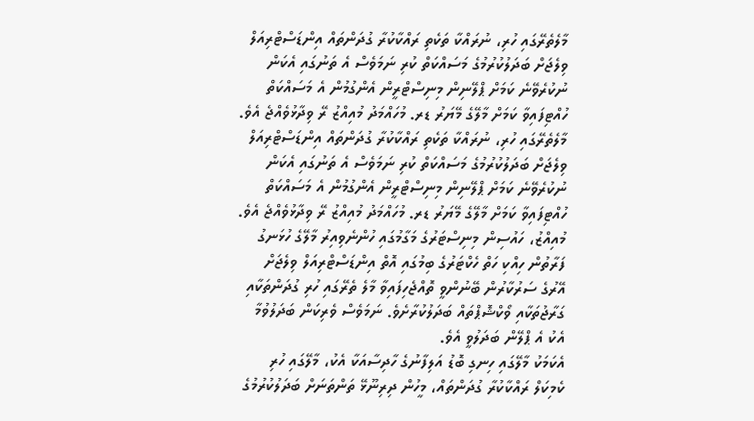މާލެތެރޭގައި ހުރި، ނުރައްކާ ތަކެތި ރައްކާކުރާ ގުދަންތައް އިންޑަސްޓްރިއަލް ވިލެޖަށް ބަދަލުކުރުމުގެ މަސައްކަތް ކުރި ނަމަވެސް އެ ތަނުގައި އެކަން ނުކުރެވޭނެ ކަމަށް ޕްލޭނިން މިނިސްޓްރީން އެންގުމުން އެ މަސައްކަތް ހުއްޓިފައިވާ ކަމަށް މާލޭގެ މޭޔަރު ޑރ. މުހައްމަދު މުއިއްޒު ރޭ ވިދާޅުވެއްޖެ އެވެ.
މާލެތެރޭގައި ހުރި، ނުރައްކާ ތަކެތި ރައްކާކުރާ ގުދަންތައް އިންޑަސްޓްރިއަލް ވިލެޖަށް ބަދަލުކުރުމުގެ މަސައްކަތް ކުރި ނަމަވެސް އެ ތަނުގައި އެކަން ނުކުރެވޭނެ ކަމަށް ޕްލޭނިން މިނިސްޓްރީން އެންގުމުން އެ މަސައްކަތް ހުއްޓިފައިވާ ކަމަށް މާލޭގެ މޭޔަރު ޑރ. މުހައްމަދު މުއިއްޒު ރޭ ވިދާޅުވެއްޖެ އެވެ.
މުއިއްޒު، ހައުސިން މިނިސްޓަރުގެ މަގާމުގައި ހުންނެވިއިރު މާލޭގެ ހުޅަނގު ފަރާތުން ހިއްކި ހަތް ހެކްޓަރުގެ ބިމުގައި އޮތް އިންޑަސްޓްރިއަލް ވިލެޖަށް އޭރުގެ ސަރުކާރުން ބޭނުންވީ ތޮއްޖެހިފައިވާ މާލެ ތެރޭގައި ހުރި ގުދަންތަކާއި ގަރާޖުތަކާއި ވޯކްޝޮޕްތައް ބަދަލުކުރާށެވެ. ނަމަވެސް ވެރިކަން ބަދަލުވުމާ އެކު އެ ޕްލޭން ބަދަލުވީ އެވެ.
އެކަމަކު މާލޭގައި ހިނގި ބޮޑު އަލިފާނުގެ ހާދިސާއަކާ އެކު، މާލޭގައި ހުރި ކެމިކަލް ރައްކާކުރާ ގުދަންތައް، މީހުން ދިރިނޫޅޭ ތަންތަނަށް ބަދަލުކުރުމުގެ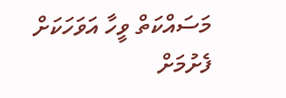މަސައްކަތް ވީހާ އަވަހަކަށް ފެށުމަށް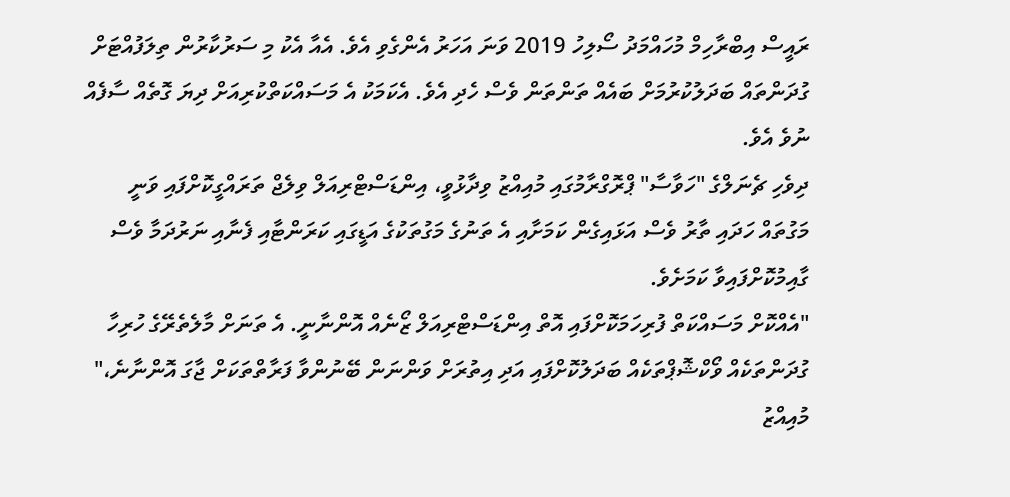ރައީސް އިބްރާހިމް މުހައްމަދު ސޯލިހު 2019 ވަނަ އަހަރު އެންގެވި އެވެ. އެއާ އެކު މި ސަރުކާރުން ތިލަފުއްޓަށް ގުދަންތައް ބަދަލުކުރުމަށް ބައެއް ތަންތަން ވެސް ހެދި އެވެ. އެކަމަކު އެ މަސައްކަތްކުރިއަށް ދިޔަ ގޮތެއް ސާފެއް ނުވެ އެވެ.
ދިވެހި ޗެނަލްގެ "ހަވާސާ" ޕްރޮގްރާމުގައި މުއިއްޒު ވިދާޅުވީ، އިންޑަސްޓްރިއަލް ވިލެޖް ތަރައްގީކޮށްފައި ވަނީ މަގުތައް ހަދައި ތާރު ވެސް އަޅައިގެން ކަމަށާއި އެ ތަނުގެ މަގުތަކުގެ އަޑީގައި ކަރަންޓާއި ފެނާއި ނަރުދަމާ ވެސް ގާއިމުކޮށްފައިވާ ކަމަށެވެ.
"އެއްކޮށް މަސައްކަތް ފުރިހަމަކޮށްފައި އޮތް އިންޑަސްޓްރިއަލް ޒޯނެއް އޮންނާނީ. އެ ތަނަށް މާލެތެރޭގެ ހުރިހާ ގުދަންތަކެއް ވޯކްޝޮޕްތަކެއް ބަދަލުކޮށްފައި އަދި އިތުރަށް ވަންނަން ބޭނުންވާ ފަރާތްތަކަށް ޖާގަ އޮންނާނެ،" މުއިއްޒު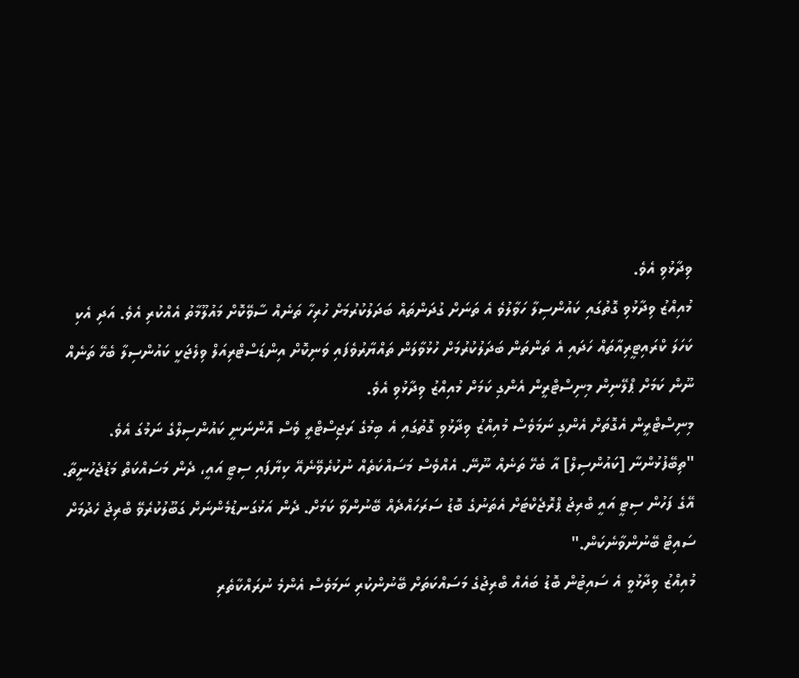ވިދާޅުވި އެވެ.
މުއިއްޒު ވިދާޅުވި ގޮތުގައި ކައުންސިލާ ހަވާލުވެ އެ ތަނަށް ގުދަންތައް ބަދަލުކުރުމަށް ހުރިހާ ތަނެއް ސާވޭކޮށް މައުލޫމާތު އެއްކުރި އެވެ. އަދި އެކި ކަހަލަ ކްރައިޓީރިއާތައް ހަދައި އެ ތަންތަން ބަދަލުކުރުމަށް ހުޅުވާލަން ތައްޔާރުވެފައި ވަނިކޮށް އިންޑަސްޓްރިއަލް ވިލެޖަކީ ކައުންސިލާ ބެހޭ ތަނެއް ނޫން ކަމަށް ޕްލޭނިން މިނިސްޓްރީން އެންގި ކަމަށް މުއިއްޒު ވިދާޅުވި އެވެ.
މިނިސްޓްރީން އެގޮތަށް އެންގި ނަމަވެސް މުއިއްޒު ވިދާޅުވި ގޮތުގައި އެ ބިމުގެ ރަޖިސްޓްރީ ވެސް އޮންނަނީ ކައުންސިލްގެ ނަމުގަ އެވެ.
"ތިބޭފުޅުންނާ [ކައުންސިލް] އާ ބެހޭ ތަނެއް ނޫނޭ. އެއްވެސް މަސައްކަތެއް ނުކުރެވޭނެއޭ ކިޔާފައި ސިޓީ އައީ، ދެން މަސައްކަތް މަޑުޖެހުނީތާ. އޭގެ ފަހުން ސިޓީ އައީ ބްރިޖު ޕްރޮޖެކްޓަށް އެތަނުގެ ބޮޑު ސަރަހައްދެއް ބޭނުންވާ ކަމަށް. ދެން އަޅުގަނޑުމެންނަށް ގަބޫލުކުރެވޭ ބްރިޖު ހެދުމަށް ސައިޓް ބޭނުންވާނެކަން."
މުއިއްޒު ވިދާޅުވީ އެ ސައިޓުން ބޮޑު ބައެއް ބްރިޖުގެ މަސައްކަތަށް ބޭނުންކުރި ނަމަވެސް އެންމެ ނުރައްކާތެރި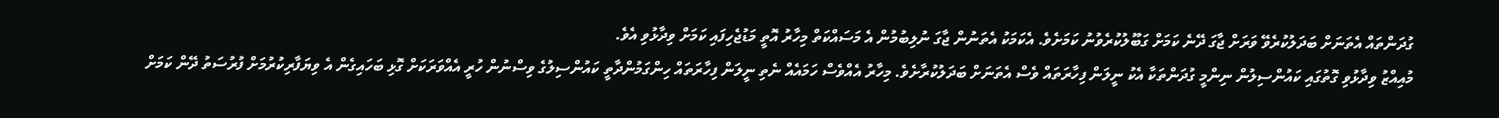ގުދަންތައް އެތަނަށް ބަދަލުކުރެވޭ ވަރަށް ޖާގަ ދޭނެ ކަމަށް ގަބޫލުކުރެވުނު ކަމަށެވެ. އެކަމަކު އެތަނުން ޖާގަ ނުލިބުމުން އެ މަސައްކަތް މިހާރު އޮތީ މަޑުޖެހިފައި ކަމަށް ވިދާޅުވި އެވެ.
މުއިއްޒު ވިދާޅުވި ގޮތުގައި ކައުންސިލުން ނިންމީ ގުދަންތަކާ އެކު ނީލަން ފިހާރަތައް ވެސް އެތަނަށް ބަދަލުކުރާށެވެ. މިހާރު އެއްވެސް ހަމައެއް ނެތި ނީލަން ފިހާރަތައް ހިންގަމުންދާތީ ކައުންސިލުގެ ވިސްނުން ހުރީ އެއްވަރަކަށް ގޮޅި ބަހައިގެން އެ ވިޔަފާރިކުރުމަށް ފުރުސަތު ދޭން ކަމަށް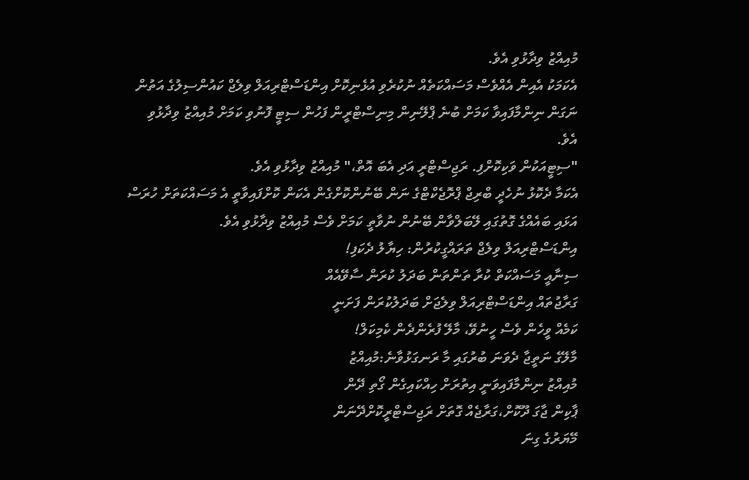މުއިއްޒު ވިދާޅުވި އެވެ.
އެކަމަކު އެއިން އެއްވެސް މަސައްކަތެއް ނުކުރެވި އުޅެނިކޮށް އިންޑަސްޓްރިއަލް ވިލެޖް ކައުންސިލުގެ އަތުން ނަގަން ނިންމާފައިވާ ކަމަށް ބުނެ ޕްލޭނިން މިނިސްޓްރީން ފަހުން ސިޓީ ފޮނުވި ކަމަށް މުއިއްޒު ވިދާޅުވި އެވެ.
"ސިޓީއަކުން ވަކިކޮށްފި. ރަޖިސްޓްރީ އަދި އެބަ އޮތް،" މުއިއްޒު ވިދާޅުވި އެވެ.
އެކަމާ ދެކޮޅު ނުހެދީ ބްރިޖް ޕްރޮޖެކްޓްގެ ނަން ބޭނުންކޮށްގެން އެކަން ކޮށްފައިވާތީ އެ މަސައްކަތަށް ހުރަސް އަޅައި ބައެއްގެ ގޮތުގައި ލޭބަލްވާން ބޭނުން ނުވާތީ ކަމަށް ވެސް މުއިއްޒު ވިދާޅުވި އެވެ.
އިންޑަސްޓްރިއަލް ވިލެޖް ތަރައްގީކުރުން: ހިޔާލު ދެކަފި!
ސިނާއީ މަސައްކަތް ކުރާ ތަންތަން ބަދަލު ކުރަން ސާވޭއެއް
ގަރާޖުތައް އިންޑަސްޓްރިއަލް ވިލެޖަށް ބަދަލުކުރަން ފަށަނީ
ކަމެއް ވީހެން ވެސް ހީނުވޭ، މާލޭ ފުރެންދެން ކެމިކަލް!
މާލޭގެ ނަތީޖާ ދެވަނަ ބުރުގައި މާ ރަނގަޅުވާނެ:މުއިއްޒު
މުއިއްޒު ނިންމާފައިވަނީ އިތުރަށް ހިއްކައިގެން ގޯތި ދޭން
ޕާކިން ޖާގަ ދޫކޮށް،ގަރާޖެއް ގޮތަށް ރަޖިސްޓްރީކޮށްދޭނަން
މޭޔަރުގެ ގިނަ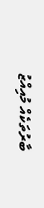ބާރުތަކެއް މުއިއްޒު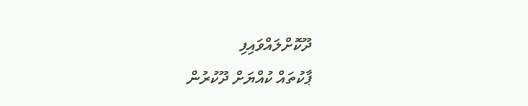ދޫކޮށްލައްވައިފި
ޕާކުތައް ކުއްޔަށް ދޫކުރުން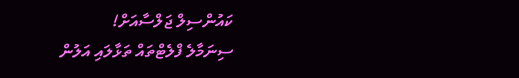ކައުންސިލް ޖަލްސާއަށް!
ސިނަމާލެ ފްލެޓްތައް ތަޅާލައި އަލުން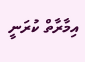އިމާރާތް ކުރަނީ